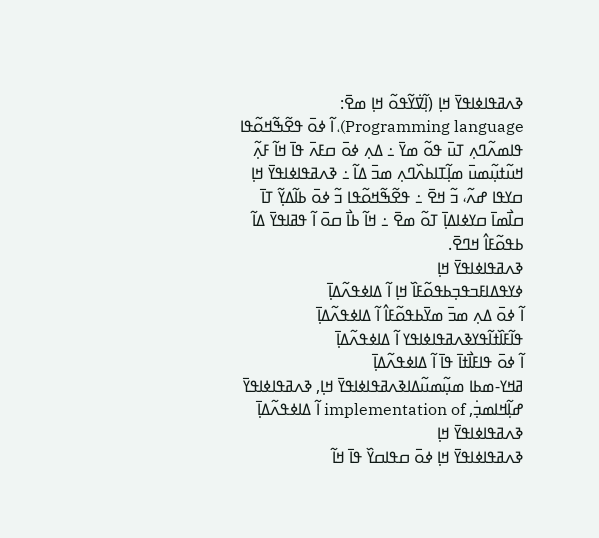ߢߍߥߟߊߦߊߟߌ߫ ߞߊ߲ (ߊ߲߬ߜ߭ߌ߬ߟߋ߬ ߞߊ߲ ߘߐ߫: Programming language)، ߊ߬ ߦߋ߫ ߟߐ߬ߒ߬ߞߋ߬ߟߊ ߟߊߘߍ߬ߣߍ߲ ߠߎ߫ ߟߋ߬ ߘߌ߫ ߸ ߡߍ߲ ߦߋ߫ ߛߓߍ߫ ߟߊ߫ ߞߊ߬ ߓߍ߲߬ ߞߎ߬ߙߎ߲߬ߘߎ߫ ߘߊ߲߬ߠߊߕߍ߰ߣߍ߲ ߘߏ߫ ߡߊ߬ ߸ ߢߍߥߟߊߦߊߟߌ߫ ߞߊ߲ ߛߌߟߊ ߝߍ߬، ߏ߬ ߞߐ߫ ߸ ߟߐ߬ߒ߬ߞߋ߬ߟߊ ߏ߬ ߦߋ߫ ߕߊ߬ߡߌ߲߬ ߠߊ߫ ߛߊ߯ߘߊ߫ ߛߌߦߊߡߊ߲߫ ߠߋ߬ ߘߐ߫ ߸ ߞߊ߬ ߕߊ߯ ߛߋ߫ ߊ߬ ߟߥߊߟߌ߫ ߡߊ߬ ߕߟߋ߬ߓߊ߮ ߞߣߐ߫.
ߢߍߥߟߊߦߊߟߌ߫ ߞߊ߲
ߦߌߟߡߊߓߏߟߏ߲ߕߟߋ߬ߓߊ߰ ߞߊ߲ ߊ߬ ߡߊߦߟߍ߬ߡߊ߲߫
ߊ߬ ߦߋ߫ ߡߍ߲ ߘߏ߫ ߘߌ߫ߕߟߋ߬ߓߊ߮ ߊ߬ ߡߊߦߟߍ߬ߡߊ߲߫
ߟߊ߬ߓߊ߰ߙߊ߬ߟߌߢߍߥߟߊߦߊߟߌ ߊ߬ ߡߊߦߟߍ߬ߡߊ߲߫
ߊ߬ ߦߋ߫ ߟߊߓߊ߯ߙߊ߫ ߟߊ߫ ߊ߬ ߡߊߦߟߍ߬ߡߊ߲߫
ߥߞߌ-ߘߕߊ ߘߎ߲߬ߘߎ߬ߡߊߢߍߥߟߊߦߊߟߌ߫ ߞߊ߲, ߢߍߥߟߊߦߊߟߌ߫ ߝߊ߲߬ߞߊߘߏ߲߭, implementation of ߊ߬ ߡߊߦߟߍ߬ߡߊ߲߫
ߢߍߥߟߊߦߊߟߌ߫ ߞߊ߲
ߢߍߥߟߊߦߊߟߌ߫ ߞߊ߲ ߦߋ߫ ߛߟߊߛߌ߰ ߟߊ߫ ߞߊ߬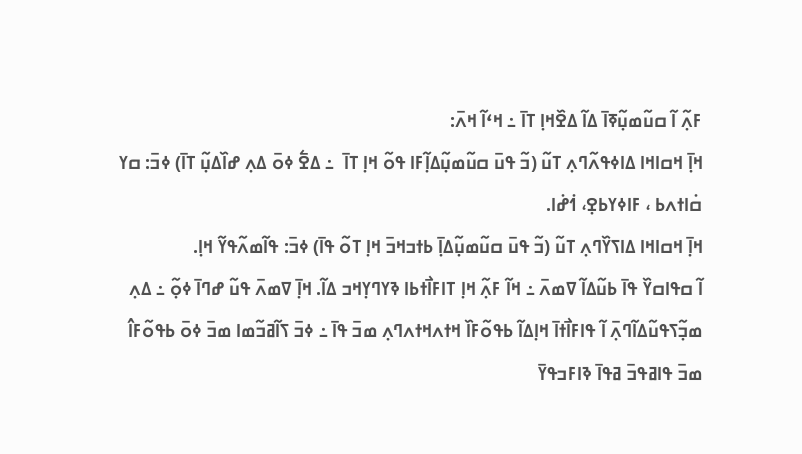ߓߍ߲߬ ߊ߬ ߛߎ߬ߘߎ߲߬ߧߊ߫ ߡߊ߬ ߡߐ߰ߞߊ߲ ߠߊ߫ ߸ ߞߵߊ߬ ߞߍ߫:
ߞߊ߲߫ ߞߛߊߞߊ ߡߊߦߟߍ߬ߣߍ߲ ߠߎ߬ (ߏ߬ ߟߎ߫ ߛߎ߬ߘߎ߲߬ߡߊ߲߬ߓߊ ߟߋ߬ ߞߊ߲ ߠߊ߫  ߸ ߡߐ߱ ߦߋ߫ ߡߍ߲ ߝߊ߰ߡߎ߲߬ ߠߊ߫) ߦߏ߫: ߛߌ ߛ߭ߊߙߍߕ ، ߓߊߦߌߕߐ߲، ߗ߭ߝ߭ߊ.
ߞߊ߲߫ ߞߛߊߞߊ ߡߊߖߌ߰ߣߍ߲ ߠߎ߬ (ߏ߬ ߟߎ߫ ߛߎ߬ߘߎ߲߬ߡߊ߲߫ ߕߙߏߞߏ߫ ߞߊ߲ ߠߋ߬ ߟߊ߫) ߦߏ߫: ߟߊ߬ߘߍ߬ߟߌ߬ ߞߊ߲.
ߊ߬ ߛߟߊߛߌ߰ ߟߊ߫ ߕߎ߬ߡߊ߬ ߜߘߍ߫ ߸ ߞߊ߬ ߓߍ߲߬ ߞߊ߲ ߠߊߓߊ߯ߙߕߊ ߢߌߣߌ߲ߞߏ ߡߊ߬. ߞߊ߲߫ ߜߘߍ߫ ߟߎ߬ ߝߣߊ߫ ߦߋ߲߬ ߸ ߡߍ߲ ߘߏ߲߬ߖߟߎ߬ߡߊ߬ߣߍ߲߫ ߊ߬ ߟߊߓߊ߯ߙߊ߫ ߞߊ߲ߡߊ߬ ߕߟߋ߬ߓߊ߰ ߞߙߍߞߙߍߣߍ߲ ߘߏ߫ ߟߊ߫ ߸ ߦߏ߫ ߖߊ߬ߥߏ߬ߘߊ ߘߏ߫ ߦߋ߫ ߕߟߋ߬ߓߊ߮ ߘߏ߫ ߟߊߥߟߏ߫ ߥߟߊ߫ ߢߊߓߏߟߌ߫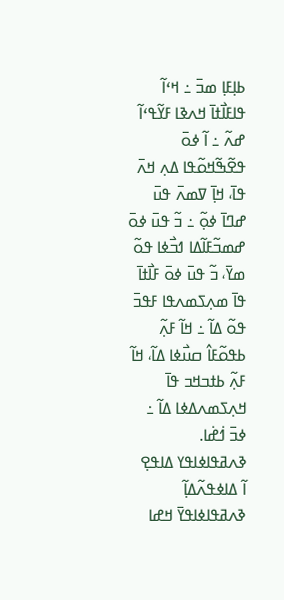ߕߊ߲ߓߊ߲ ߘߏ߫ ߸ ߞߵߊ߬ ߟߊߓߊ߯ߙߊ߫ ߞߍߢߊ ߓߌ߬ߟߵߊ߬ ߝߍ߬ ߸ ߊ߬ ߦߋ߫ ߟߐ߬ߒ߬ߞߋ߬ߟߊ ߡߍ߲ ߞߍ߫ ߟߊ߫، ߞߊ߲߫ ߜߘߍ߫ ߟߎ߫ ߝߣߊ߫ ߦߋ߲߬ ߸ ߏ߬ ߟߎ߫ ߦߋ߫ ߝߘߏ߬ߓߊ߬ߡߊ ߗߏ߯ߦߊ ߟߋ߬ ߘߌ߫، ߏ߬ ߟߎ߫ ߦߋ߫ ߓߊ߯ߙߊ߫ ߟߊ߫ ߘߍ߲ߖߘߍߟߊ ߓߟߏ߫ ߟߋ߬ ߡߊ߬ ߸ ߞߊ߬ ߓߍ߲߬ ߕߟߋ߬ߓߊ߮ ߛߎ߯ߦߊ ߡߊ߬، ߞߊ߬ ߓߍ߲߬ ߕߙߏߞߏ ߟߊ߫ ߞߍ߲ߖߘߍߡߦߊ ߡߊ߬ ߸ ߦߏ߫ ߗ߭ߝ߭ߊ.
ߢߍߥߟߊߦߊߟߌ ߡߊߟߐ߲
ߊ߬ ߡߊߦߟߍ߬ߡߊ߲߬
ߢߍߥߟߊߦߊߟߌ߫ ߞߝߊ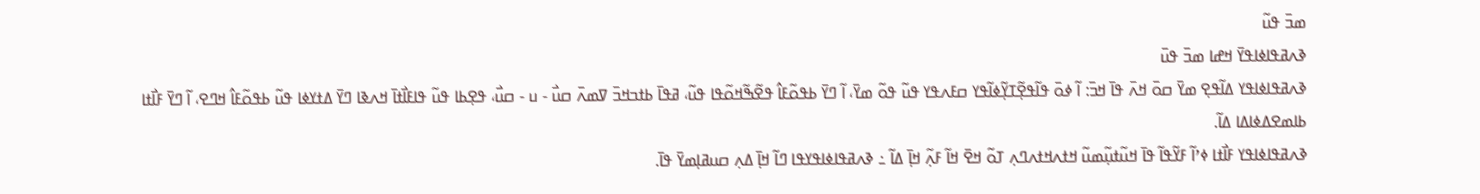ߘߏ߫ ߟߎ߬
ߢߍߥߟߊߦߊߟߌ߫ ߞߝߊ ߘߏ߫ ߟߎ߫
ߢߍߥߟߊߦߊߟߌ ߡߊ߬ߟߐ߲ ߘߌ߫ ߛߋ߫ ߞߍ߫ ߟߊ߫ ߞߏ߫: ߊ߬ ߦߋ߫ ߟߊ߬ߟߐ߲߬ߠߌ߲߬ߦߊ߬ߟߌ ߛߓߍߟߌ ߟߎ߬ ߟߋ߬ ߘߌ߫، ߊ߬ ߣߌ߫ ߕߟߋ߬ߓߊ߮ ߟߐ߬ߒ߬ߞߋ߬ߟߊ ߟߎ߬، ߥߟߊ߫ ߕߙߏߞߏ߫ ߜߘߍ߫ ߛߎ߯ - ߎ - ߛߎ߯، ߟߐ߲ߕߊ ߟߎ߬ ߟߊߓߊ߯ߙߊ߫ ߞߍߢߊ ߣߌ߫ ߡߙߌߦߊ ߟߎ߬ ߕߟߋ߬ߓߊ߮ ߞߣߐ، ߊ߬ ߣߌ߫ ߓߊ߯ߙߊ ߕߊߘߐߡߦߊߡߊ ߡߊ߬.
ߢߍߥߟߊߦߊߟߌ ߓߊ߯ߙߊ ߦߴߊ߬ ߓߌ߬ߟߊ߬ ߟߊ߫ ߞߎ߬ߙߎ߲߬ߘߎ߬ ߞߙߍߞߙߍߣߍ߲ ߠߋ߬ ߞߐ߫ ߞߊ߬ ߓߍ߲߬ ߞߊ߲߫ ߡߊ߬ ߸ ߢߍߥߟߊߦߊߟߌߟߊ ߣߊ߬ ߞߊ߲߫ ߡߍ߲ ߛߎߥߊ߲ߘߌ߫ ߟߊ߫.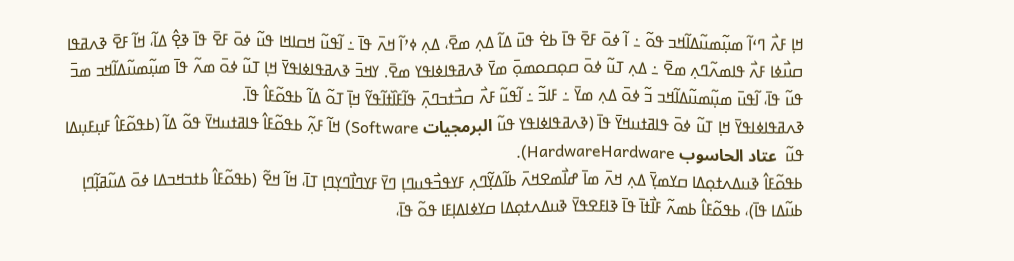ߞߊ߲ ߓߍ߯ ߣߵߊ߬ ߘߎ߲߬ߘߎ߬ߡߊ߬ߞߏ ߟߋ߬ ߸ ߊ߬ ߦߋ߫ ߓߐ߫ ߟߊ߫ ߕߐ߭ ߟߎ߫ ߡߊ߬ ߡߍ߲ ߘߐ߫، ߡߍ߲ ߦߴߊ߬ ߞߍ߫ ߟߊ߫ ߸ ߊ߬ߟߎ߬ ߞߛߊߞߊ ߟߎ߬ ߦߋ߫ ߓߐ߫ ߟߊ߫ ߢߐ߲߮ ߡߊ߬، ߞߊ߬ ߓߐ߫ ߢߍߥߟߊ ߛߎ߯ߦߊ ߓߍ߯ ߟߊߘߍ߬ߣߍ߲ ߘߐ߫ ߸ ߡߍ߲ ߠߎ߬ ߦߋ߫ ߛߋ߲ߛߋߘߋ߲߫ ߘߌ߫ ߢߍߥߟߊߦߊߟߌ ߘߐ߫. ߌߞߏ߫ ߢߍߥߟߊߦߊߟߌ߫ ߞߊ߲ ߠߎ߬ ߦߋ߫ ߘߍ߬ ߟߊ߫ ߘߎ߲߬ߘߎ߬ߡߊ߬ߞߏ ߘߏ߫ ߟߎ߬ ߟߊ߫، ߊ߬ߟߎ߫ ߘߎ߲߬ߘߎ߬ߡߊ߬ߞߏ ߏ߬ ߦߋ߫ ߡߍ߲ ߘߌ߫ ߸ ߓߊߏ߬ ߸ ߊ߬ߟߎ߬ ߓߍ߯ ߛߏ߯ߙߏߣߍ߲߫ ߟߊ߬ߓߊ߰ߙߊ߬ߟߌ߬ ߞߊ߲߫ ߠߋ߬ ߡߊ߬ ߕߟߋ߬ߓߊ߮ ߟߊ߫.
ߢߍߥߟߊߦߊߟߌ߫ ߞߊ߲ ߠߎ߬ ߦߋ߫ ߟߊߥߙߎߞߌ߫ ߟߊ߫ (ߢߍߥߟߊߦߊߟߌ ߟߎ߬ البرمجيات Software) ߞߊ߬ ߓߍ߲߬ ߕߟߋ߬ߓߊ߮ ߟߊߥߙߎߞߌ߫ ߟߋ߬ ߡߊ߬ (ߕߟߋ߬ߓߊ߮ ߓߎ߲ߓߎ߲ߡߊ ߟߎ߬  عتاد الحاسوب HardwareHardware).
ߕߟߋ߬ߓߊ߮ ߢߎߡߍߙߋ߲ߡߊ ߛߌߘߌ߲߫ ߡߍ߲ ߞߍ߫ ߘߊ߫ ߝߊ߯ߘߐߞߍ߫ ߕߊ߬ߡߌ߲߬ߣߍ߲ ߓߌߟߏ߯ߟߎߣߊ߲ ߣߌ߫ ߓߌߣߊ߯ߣߌ߲ߣߊ߲ ߠߊ߫، ߞߊ߬ ߞߐ߬ (ߕߟߋ߬ߓߊ߮ ߕߙߏߞߏߡߊ ߦߋ߫ ߡߎ߬ߥߊ߲߬ߣߊ߲ ߕߎ߬ߡߊ ߟߊ߫)، ߕߟߋ߬ߓߊ߮ ߕߘߍ߬ ߓߊ߯ߙߊ߫ ߟߊ߫ ߢߊߓߐߟߌ߫ ߢߎߡߍߙߋ߲ߡߊ ߛߌߦߊߡߊ߲ߓߊ ߟߋ߬ ߟߊ߫،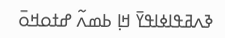ߢߍߥߟߊߦߊߟߌ߫ ߞߊ߲ ߕߘߍ߬ ߝߙߋߞߋ߫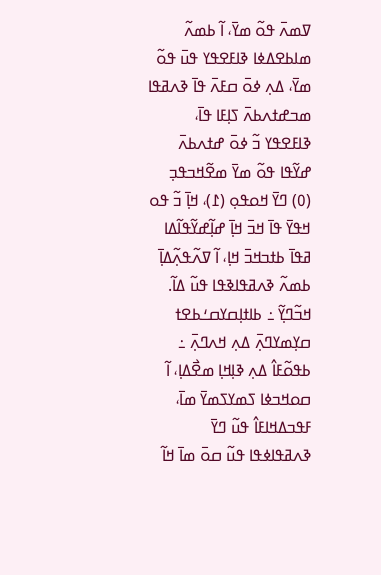ߜߘߍ߫ ߟߋ߬ ߘߌ߫، ߊ߬ ߕߘߍ߬ ߘߊߕߐߡߦߊ ߢߊߓߐߟߌ ߟߎ߫ ߟߋ߬ ߘߌ߫، ߡߍ߲ ߦߋ߫ ߛߓߍ߫ ߟߊ߫ ߢߍߥߟߊ ߘߏߝߙߍߕߍ߫ ߖߊ߲ߓߊ ߟߊ߫، ߢߊߓߐߟߌ ߏ߬ ߦߋ߫ ߝߙߍߕߍ߫ ߝߌ߬ߟߊ ߟߋ߬ ߘߌ߫ ߘߐ߬ߞߏߟߏ߲ (߀) ߣߌ߫ ߞߋߟߋ߲ (߁)، ߞߊ߲߫ ߏ߬ ߟߋ ߞߟߌ߫ ߟߊ߫ ߞߏ߫ ߞߊ߲߫ ߝߊ߲߬ߝߌ߬ߟߊ߬ߡߊ ߥߟߊ߫ ߕߙߏߞߏ߫ ߞߊ߲، ߊ߬ ߜߍ߬ߟߍ߲߬ߡߊ߲߫ ߕߘߍ߬ ߢߍߥߟߊߢߟߊ ߟߎ߬ ߡߊ߬. ߞߏ߬ߣߌ߲߬ ߸ ߕߊߙߊ߲ߛߌߛߑߕߐߙ ߛߌ߲ߘߌߣߍ߲߫ ߡߍ߲ ߞߍߣߍ߲߫ ߸ ߕߟߋ߬ߓߊ߮ ߡߍ߲ ߢߊ߲ߞߊ߲ ߘߐ߯ߡߊ߲، ߊ߬ ߛߋߞߏߦߊ ߖߘߌߖߘߌ߫ ߘߊ߫، ߓߟߏߡߞߊߓߊ߮ ߟߎ߬ ߣߌ߫ ߢߍߥߟߊߦߟߊ ߟߎ߬ ߛߋ߫ ߘߊ߫ ߞߊ߬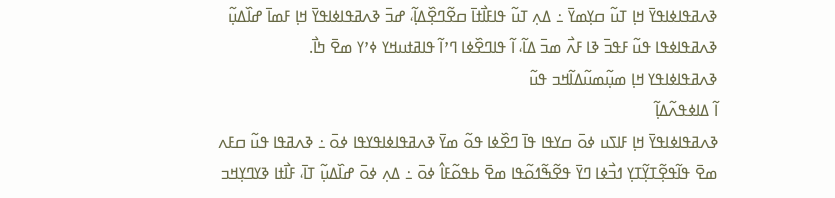ߢߍߥߟߊߦߊߟߌ߫ ߞߊ߲ ߠߎ߬ ߛߌ߲ߘߌ߫ ߸ ߡߍ߲ ߠߎ߬ ߟߊߓߊ߯ߙߊ߫ ߛߐ߬ߣߐ߲߰ߡߊ߲߬، ߝߏ߫ ߢߍߥߟߊߦߊߟߌ߫ ߞߊ߲ ߓߘߊ߫ ߝߊ߰ߡߎ߲߬ ߢߍߥߟߊߦߟߊ ߟߎ߬ ߓߟߏ߫ ߢߊ ߓߍ߯ ߘߏ߫ ߡߊ߬، ߊ߬ ߟߊߣߐ߰ߦߊ ߣߴߊ߬ ߟߊߥߙߎߞߌ ߦߴߌ ߘߐ߫ ߤߊ߯.
ߢߍߥߟߊߦߊߟߌ ߞߊ߲ ߘߎ߲߬ߘߎ߬ߡߊ߬ߞߏ ߟߎ߬
ߊ߬ ߡߊߦߟߍ߬ߡߊ߲߬
ߢߍߥߟߊߦߊߟߌ߫ ߞߊ߲ ߓߊߖߎ ߦߋ߫ ߛߌߟߊ ߟߊ߫ ߣߐ߰ߦߊ ߟߋ߬ ߘߌ߫ ߢߍߥߟߊߦߊߟߌߟߊ ߦߋ߫ ߸ ߢߍߥߟߊ ߟߎ߬ ߛߓߍ ߘߐ߫ ߟߊ߬ߟߐ߲߬ߠߌ߲߬ߠߌ߲ ߗߏ߯ߦߊ ߣߌ߫ ߟߐ߬ߒ߬ߗߋ߬ߟߊ ߘߐ߫ ߕߟߋ߬ߓߊ߮ ߦߋ߫ ߸ ߡߍ߲ ߦߋ߫ ߝߊ߰ߡߎ߲߬ ߠߊ߫، ߓߊ߯ߙߊ ߢߌߣߌ߲ߞߏ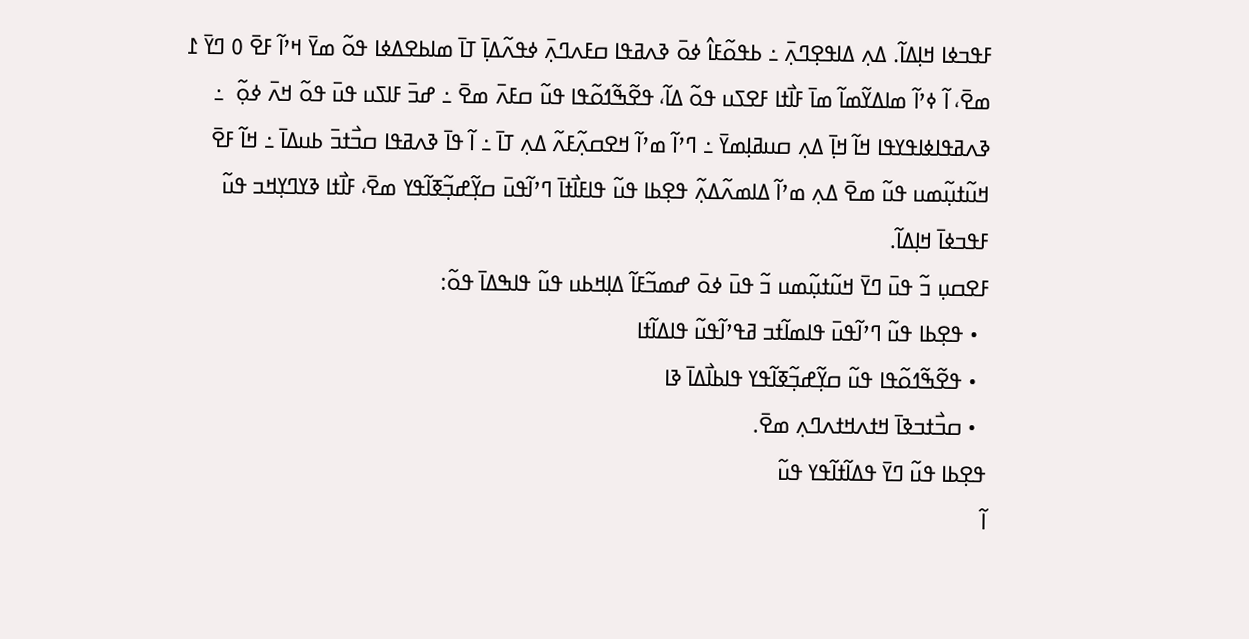ߓߟߏߦߊ ߞߊ߲ߡߊ߬. ߡߍ߲ ߡߊߟߐ߲ߣߍ߲߫ ߸ ߕߟߋ߬ߓߊ߮ ߦߋ߫ ߢߍߥߟߊ ߛߓߍߣߍ߲߫ ߦߟߍ߬ߡߊ߲߫ ߠߊ߫ ߘߊߕߐߡߦߊ ߟߋ߬ ߘߌ߫ ߞߴߊ߬ ߓߐ߫ ߀ ߣߌ߫ ߁ ߘߐ߫، ߊ߬ ߦߴߊ߬ ߘߊߡߌ߬ߘߊ߬ ߘߊ߫ ߓߊ߯ߙߊ ߓߐߖߎ ߟߋ߬ ߡߊ߬، ߟߐ߬ߒ߬ߗߋ߬ߟߊ ߟߎ߬ ߛߓߍ߫ ߘߐ߫ ߸ ߝߏ߫ ߓߊߖߎ ߟߎ߫ ߟߋ߬ ߞߍ߫ ߦߋ߲߬  ߸ ߢߍߥߟߊߦߊߟߌߟߊ ߞߊ߬ ߞߊ߲߫ ߡߍ߲ ߛߎߥߊ߲ߘߌ߫ ߸ ߣߴߊ߬ ߘߴߊ߬ ߞߐߛߍ߲߬ߓߍ߬ ߡߍ߲ ߠߊ߫ ߸ ߊ߬ ߟߊ߫ ߢߍߥߟߊ ߛߏ߯ߙߏ߫ ߕߎߡߊ߫ ߸ ߞߊ߬ ߓߐ߫ ߞߎ߬ߙߎ߲߬ߘߎ ߟߎ߬ ߘߐ߫ ߡߍ߲ ߘߴߊ߬ ߡߊߘߍ߬ߡߍ߲߬ ߟߐ߲ߕߊ ߟߎ߬ ߟߊߓߊ߯ߙߊ߫ ߣߴߊ߬ߟߎ߫ ߛߌ߲߬ߝߏ߲߬ߧߊ߬ߟߌ ߘߐ߫، ߓߊ߯ߙߊ ߢߌߣߌ߲ߞߏ ߟߎ߬ ߓߟߏߦߊ߫ ߞߊ߲ߡߊ߬.
ߓߐߛߎ߲ ߏ߬ ߟߎ߫ ߣߌ߫ ߞߎ߬ߙߎ߲߬ߘߎ ߏ߬ ߟߎ߫ ߦߋ߫ ߝߘߏ߬ߓߊ߬ ߡߊ߲ߞߕߎ ߟߎ߬ ߟߊߒߡߊ߫ ߟߋ߬:
  • ߟߐ߲ߕߊ ߟߎ߬ ߣߴߊ߬ߟߎ߫ ߟߊߘߊ߬ߙߏ ߥߟߴߊ߬ߟߎ߬ ߟߊߡߊ߬ߙߊ
  • ߟߐ߬ߒ߬ߗߋ߬ߟߊ ߟߎ߬ ߛߌ߲߬ߝߏ߲߬ߧߊ߬ߟߌ ߟߊߕߊ߯ߡߊ߫ ߢߊ
  • ߛߏ߯ߙߏߢߊ߫ ߞߙߍߞߙߍߣߍ߲ ߘߐ߫.
ߟߐ߲ߕߊ ߟߎ߬ ߣߌ߫ ߟߡߊ߬ߙߊ߬ߟߌ ߟߎ߬
ߊ߬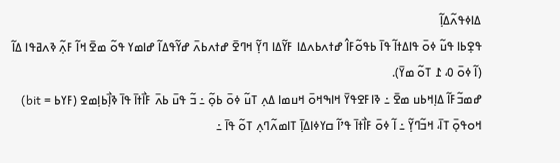ߡߊߦߟߍ߬ߡߊ߲߬
ߟߐ߲ߕߊ ߟߎ߬ ߦߋ߫ ߟߊߡߙߊ߬ ߟߊ߫ ߕߟߋ߬ߓߊ߮ ߝߙߍߕߍߡߊ ߓߌ߬ߡߊ ߣߌ߲߬ ߞߣߐ߫ ߝߙߍߕߍ߫ ߝߌ߬ߟߡߊ߬ ߝߊߘߌ ߟߋ߬ ߘߐ߫ ߞߊ߬ ߓߍ߲߬ ߢߍߥߟߊ ߡߊ߬ (ߊ߬ ߦߋ߫ ߀، ߁ ߠߋ߬ ߘߌ߫).
ߝߘߏ߬ߓߊ߬ ߡߊ߲ߞߕߎ ߘߐ߫ ߸ ߢߊߓߐߟߌ߫ ߞߊߒߞߋ߫ ߞߎߘߊ ߡߍ߲ ߠߎ߬ ߦߋ߫ ߕߋ߲߬ ߸ ߏ߬ ߟߎ߫ ߕߍ߫ ߓߊ߯ߙߊ߫ ߟߊ߫ ߢߊ߲߯ߕߊ߲ߘߐ (ߓߌߕ = bit) ߞߋߟߋ߲߫ ߠߊ߫، ߞߏ߬ߣߌ߲߬ ߸ ߊ߬ ߦߋ߫ ߓߊ߯ߙߊ߫ ߟߴߊ߬ ߛߌߦߊߡߊ߲߫ ߠߊߘߍ߬ߣߍ߲ ߠߋ߬ ߟߊ߫ ߸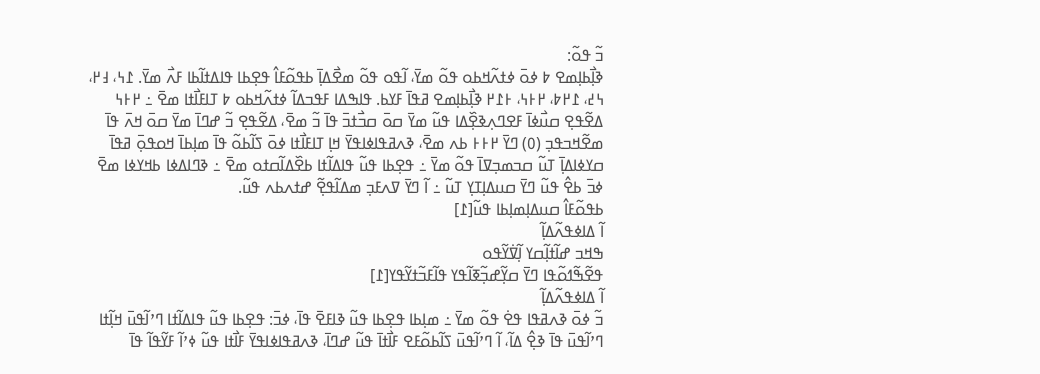ߏ߬ ߟߋ߬:
ߢߊ߲߯ߕߊ߲ߘߐ ߈ ߦߋ߫ ߦߙߍ߬ߞߕߋ ߟߋ߬ ߘߌ߫، ߊ߬ߟߋ ߟߋ߬ ߘߐ߯ߡߊ߲߫ ߕߟߋ߬ߓߊ߮ ߟߐ߲ߕߊ ߟߊߡߙߊ߬ߕߊ ߓߍ߯ ߘߌ߫. ߁߆، ߃߂، ߆߄، ߁߂߈، ߂߅߆، ߅߁߂ ߢߊ߲߯ߕߊ߲ߘߐ ߥߟߊ߫ ߓߌߕ. ߟߊߒߡߊ ߓߟߏߡߊ߬ ߦߙߍ߬ߞߕߋ ߈ ߠߊߓߊ߯ߙߊ ߘߐ߫ ߸ ߂߅߆ ߡߐ߬ߟߐ߲ ߛߎ߯ߦߊ߫ ߓߐߣߍ߲ߢߐ߲߰ߡߊ ߟߎ߬ ߘߌ߫ ߛߋ߫ ߛߏ߯ߙߏ߫ ߟߊ߫ ߏ߬ ߘߐ߫، ߡߐ߬ߟߐ߲ ߏ߬ ߝߣߊ߫ ߘߌ߫ ߛߋ߫ ߞߍ߫ ߟߊ߫ ߘߐ߬ߞߏߟߏ߲ (߀) ߣߌ߫ ߂߅߅ ߕߍ ߘߐ߫، ߢߍߥߟߊߦߊߟߌ߫ ߞߊ߲ ߠߊߓߊ߯ߙߊ ߦߋ߫ ߖߊ߬ߕߋ߬ ߟߊ߫ ߘߊ߲ߕߊ߫ ߞߋߟߋ߲߫ ߥߟߊ߫ ߛߌߦߊߡߊ߲߫ ߠߎ߬ ߛߏߘߏ߲ߜߊ߫ ߟߋ߬ ߘߌ߫ ߸ ߟߐ߲ߕߊ ߟߎ߬ ߟߊߡߊ߬ߙߊ ߕߐ߰ߡߊ߬ߛߙߋ ߘߐ߫ ߸ ߢߣߊߡߦߊ ߕߞߌߦߊ ߘߐ߫ ߦߏ߫ ߕߐ߮ ߟߎ߬ ߣߌ߫ ߛߎߡߊ߲ߠߌ߲ ߠߎ߬ ߸ ߊ߬ ߣߌ߫ ߜߍߓߏ߲ ߘߡߊ߬ߟߐ߲߬ ߝߙߍߕߍ ߟߎ߬.
ߕߟߋ߬ߓߊ߮ ߛߎߡߊ߲ߘߊ߲ߕߊ ߟߎ߬[߁]
ߊ߬ ߡߊߦߟߍ߬ߡߊ߲߬
ߒߞߏ ߝߊ߬ߙߊ߲߬ߛߌ ߊ߲߬ߜ߭ߌ߬ߟߋ
ߟߐ߬ߒ߬ߗߋ߬ߟߊ ߣߌ߫ ߛߌ߲߬ߝߏ߲߬ߧߊ߬ߟߌ ߟߊ߬ߓߏ߬ߙߌ߬ߟߌ[߁]
ߊ߬ ߡߊߦߟߍ߬ߡߊ߲߬
ߏ߬ ߦߋ߫ ߢߍߥߟߊ ߟߐ߭ ߟߋ߬ ߘߌ߫ ߸ ߘߊ߲ߕߊ ߟߐ߲ߕߊ ߟߎ߬ ߢߊߓߐ߫ ߟߊ߫، ߦߏ߫: ߟߐ߲ߕߊ ߟߎ߬ ߟߊߡߊ߬ߙߊ ߣߴߊ߬ߟߎ߫ ߞߊ߲߬ߙߊ ߣߴߊ߬ߟߎ߫ ߟߊ߫ ߢߐ߲߮ ߡߊ߬، ߊ߬ ߣߴߊ߬ߟߎ߫ ߖߊ߬ߕߋ߬ߓߐ ߓߊ߯ߙߊ߫ ߟߎ߬ ߝߣߊ߫، ߢߍߥߟߊߦߊߟߌ߫ ߓߊ߯ߙߊ ߟߎ߬ ߦߴߊ߬ ߓߌ߬ߟߊ߬ ߟߊ߫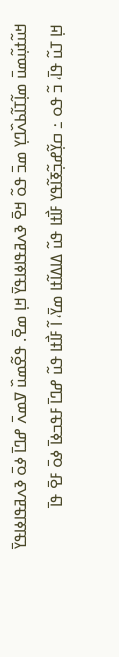ߞߎ߬ߙߎ߲߬ߘߎ߫ ߘߊ߲߬ߠߊ߬ߕߍ߰ߣߌ߲ ߘߏ߫ ߟߋ߬ ߞߐ߫ ߢߍߥߟߊߦߊߟߌ߫ ߞߊ߲ ߘߐ߫. ߟߐ߬ߘߎ߰ ߜߘߍ߫ ߝߣߊ߫ ߦߋ߫ ߢߍߥߟߊߦߊߟߌ߫ ߞߊ߲ ߠߎ߬ ߟߊ߫، ߏ߬ ߟߋ ߸ ߛߌ߲߬ߝߏ߲߬ߧߊ߬ߟߌ ߓߊ߯ߙߊ ߟߎ߬ ߡߊߡߊ߬ߙߊ ߘߌ߫، ߊ߬ ߓߊ߯ߙߊ ߟߎ߬ ߝߣߊ߫ ߓߟߏߦߊ߫ ߦߋ߫ ߓߐ߫ ߟߊ߫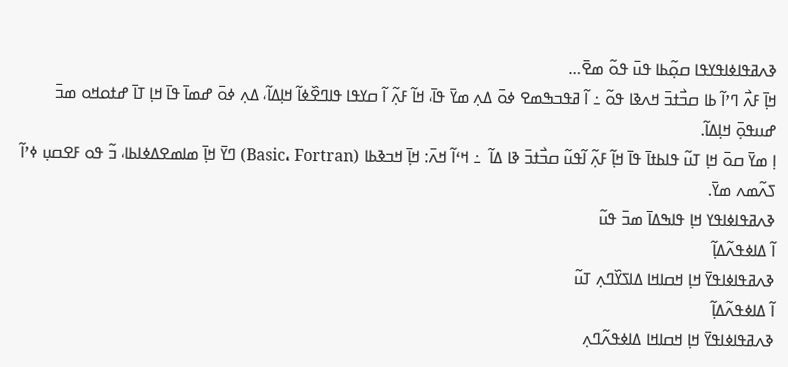ߢߍߥߟߊߦߊߟߌߟߊ ߛߋ߲߬ߕߊ ߟߎ߫ ߟߋ߬ ߘߐ߫…
ߞߊ߲߫ ߓߍ߯ ߣߴߊ߬ ߕߊ ߛߏ߯ߙߏ߫ ߞߍߢߊ ߟߋ߬ ߸ ߊ߬ ߥߟߏߒߘߐ ߦߋ߫ ߡߍ߲ ߘߌ߫ ߟߊ߫، ߞߊ߬ ߓߍ߲߬ ߊ߬ ߛߌߟߊ ߟߊߣߐ߰ߦߊ߬ ߞߊ߲ߡߊ߬، ߡߍ߲ ߦߋ߫ ߝߘߊ߫ ߟߊ߫ ߞߊ߲ ߠߊ߫ ߝߙߋߞߋ ߘߏ߫ ߝߎߟߋ߲߫ ߞߊ߲ߡߊ߬.
ߊ߲ ߘߌ߫ ߛߋ߫ ߞߊ߲ ߠߎ߬ ߟߊߕߙߊ߫ ߟߊ߫ ߞߊ߲߬ ߓߍ߲߬ ߊ߬ߟߎ߬ ߛߏ߯ߙߏ߫ ߢߊ ߡߊ߬  ߸ ߞߵߊ߬ ߞߍ߫: ߞߊ߲߫ ߞߏߢߕߊ (Basic، Fortran) ߣߌ߫ ߞߊ߲߫ ߘߊߘߐߡߦߊߕߊ، ߏ߬ ߟߋ ߓߐߛߎ߲ ߦߴߊ߬ ߖߍ߬ߘߍ ߘߌ߫.
ߢߍߥߟߊߦߊߟߌ ߞߊ߲ ߟߊߒߡߊ߫ ߘߏ߫ ߟߎ߬
ߊ߬ ߡߊߦߟߍ߬ߡߊ߲߬
ߢߍߥߟߊߦߊߟߌ߫ ߞߊ߲ ߞߛߊߞߊ ߡߊߖߌ߰ߣߍ߲ ߠߎ߬
ߊ߬ ߡߊߦߟߍ߬ߡߊ߲߬
ߢߍߥߟߊߦߊߟߌ߫ ߞߊ߲ ߞߛߊߞߊ ߡߊߦߟߍ߬ߣߍ߲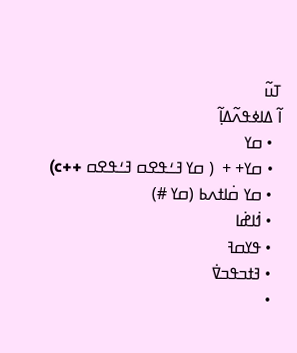ߠߎ߬
ߊ߬ ߡߊߦߟߍ߬ߡߊ߲߬
  • ߛߌ
  • ߛߌ+ +  ( ߛߌ ߔߑߟߐߛ ߔߑߟߐߛ ++c)
  • ߛߌ ߛ߭ߊߙߍߕ (ߛߌ #)
  • ߗ߭ߊߝ߭ߊ
  • ߟߌߛߔ
  • ߔߙߏߟߏߜ߭
  •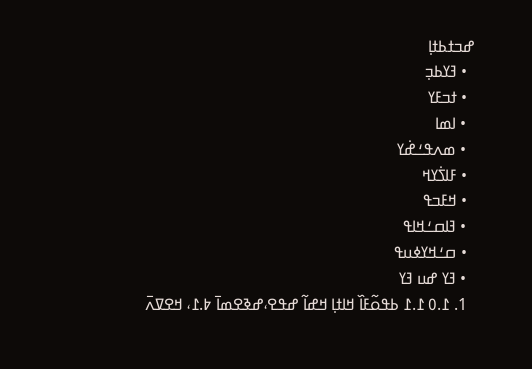ߝߏߙߕߙߊ߲
  • ߔߌߕߏ߲
  • ߙߏߓߌ
  • ߊߘߊ
  • ߘߍߟߑߝ߭ߌ
  • ߓߊߖ߭ߌߞ
  • ߞߓߏߟ
  • ߔߊߛߑߞߊߟ
  • ߛߑߞߌߦߎߟ
  • ߔߌ ߝߎ ߔߌ
  1. ߁.߀ ߁.߁ ߕߟߋ߬ߓߊ߰ ߞߊߙߊ߲ ߞߝߊ߬ ߝߟߐ،ߝߢߐߘߊ߫ ߈.߁، ߞߐߜߍ߫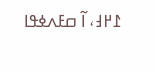߁߂߃، ߊ߬ ߛߓߍߦߟߊ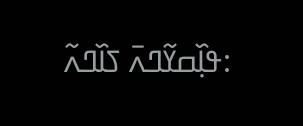:ߟߊ߲߰ߛߌ߬ߣߍ߫ ߖߊ߰ߣߍ߬